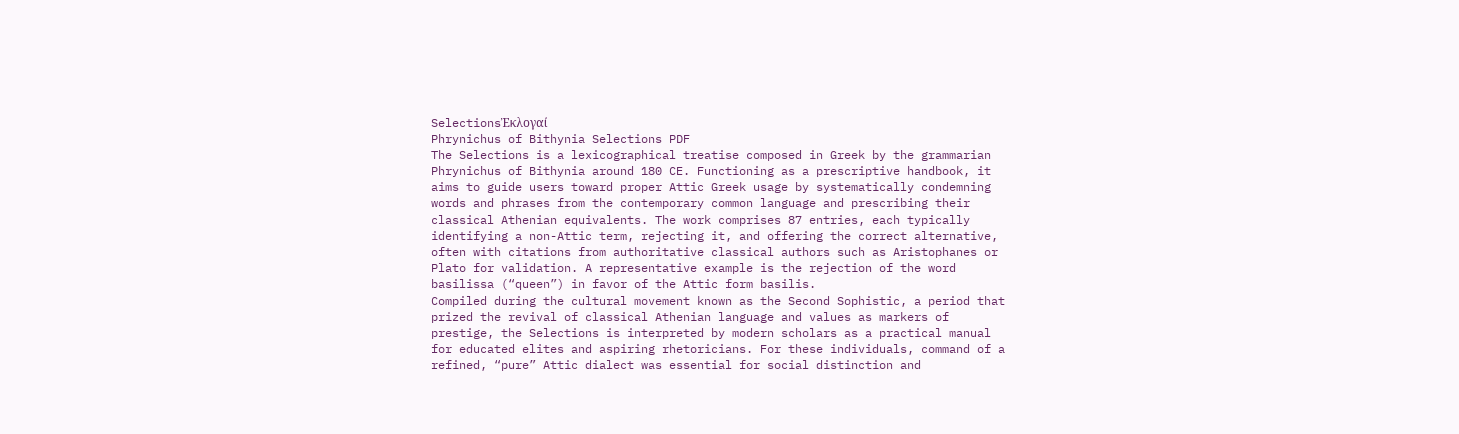SelectionsἘκλογαί
Phrynichus of Bithynia Selections PDF
The Selections is a lexicographical treatise composed in Greek by the grammarian Phrynichus of Bithynia around 180 CE. Functioning as a prescriptive handbook, it aims to guide users toward proper Attic Greek usage by systematically condemning words and phrases from the contemporary common language and prescribing their classical Athenian equivalents. The work comprises 87 entries, each typically identifying a non-Attic term, rejecting it, and offering the correct alternative, often with citations from authoritative classical authors such as Aristophanes or Plato for validation. A representative example is the rejection of the word basilissa (“queen”) in favor of the Attic form basilis.
Compiled during the cultural movement known as the Second Sophistic, a period that prized the revival of classical Athenian language and values as markers of prestige, the Selections is interpreted by modern scholars as a practical manual for educated elites and aspiring rhetoricians. For these individuals, command of a refined, “pure” Attic dialect was essential for social distinction and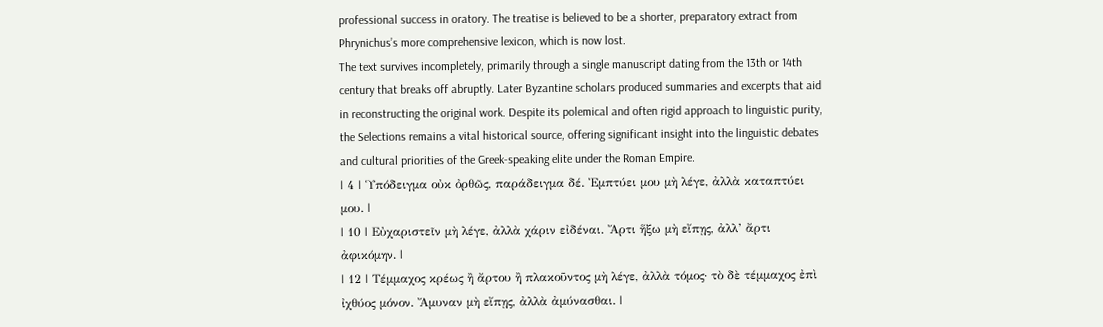professional success in oratory. The treatise is believed to be a shorter, preparatory extract from Phrynichus’s more comprehensive lexicon, which is now lost.
The text survives incompletely, primarily through a single manuscript dating from the 13th or 14th century that breaks off abruptly. Later Byzantine scholars produced summaries and excerpts that aid in reconstructing the original work. Despite its polemical and often rigid approach to linguistic purity, the Selections remains a vital historical source, offering significant insight into the linguistic debates and cultural priorities of the Greek-speaking elite under the Roman Empire.
| 4 | Ὑπόδειγμα οὐκ ὀρθῶς, παράδειγμα δέ. Ἐμπτύει μου μὴ λέγε, ἀλλὰ καταπτύει μου. |
| 10 | Εὐχαριστεῖν μὴ λέγε, ἀλλὰ χάριν εἰδέναι. Ἄρτι ἥξω μὴ εἴπῃς, ἀλλ’ ἄρτι ἀφικόμην. |
| 12 | Τέμμαχος κρέως ἢ ἄρτου ἢ πλακοῦντος μὴ λέγε, ἀλλὰ τόμος· τὸ δὲ τέμμαχος ἐπὶ ἰχθύος μόνον. Ἄμυναν μὴ εἴπῃς, ἀλλὰ ἀμύνασθαι. |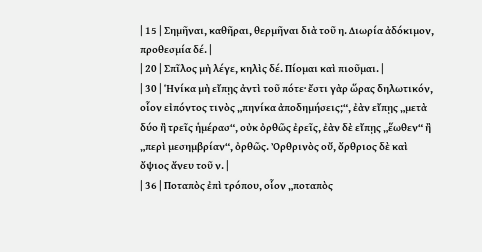| 15 | Σημῆναι, καθῆραι, θερμῆναι διὰ τοῦ η. Διωρία ἀδόκιμον, προθεσμία δέ. |
| 20 | Σπῖλος μὴ λέγε, κηλὶς δέ. Πίομαι καὶ πιοῦμαι. |
| 30 | Ἡνίκα μὴ εἴπῃς ἀντὶ τοῦ πότε· ἔστι γὰρ ὥρας δηλωτικόν, οἷον εἰπόντος τινὸς „πηνίκα ἀποδημήσεις;“, ἐὰν εἴπῃς „μετὰ δύο ἢ τρεῖς ἡμέρασ“, οὐκ ὀρθῶς ἐρεῖς, ἐὰν δὲ εἴπῃς „ἕωθεν“ ἢ „περὶ μεσημβρίαν“, ὀρθῶς. Ὀρθρινὸς οὔ, ὄρθριος δὲ καὶ ὄψιος ἄνευ τοῦ ν. |
| 36 | Ποταπὸς ἐπὶ τρόπου, οἷον „ποταπὸς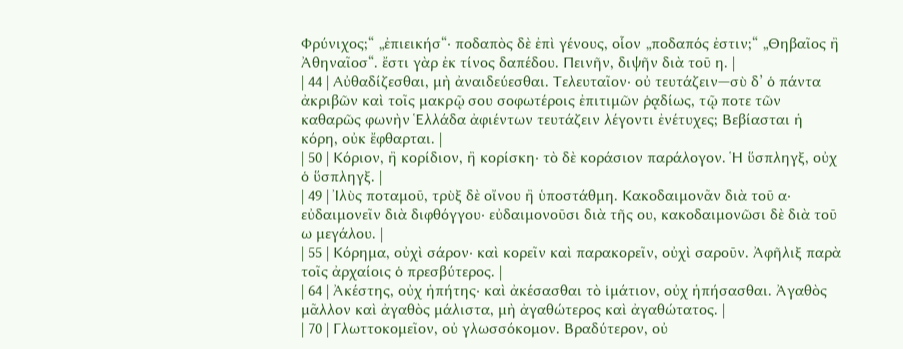Φρύνιχος;“ „ἐπιεικήσ“· ποδαπὸς δὲ ἐπὶ γένους, οἷον „ποδαπός ἐστιν;“ „Θηβαῖος ἢ Ἀθηναῖοσ“. ἔστι γὰρ ἐκ τίνος δαπέδου. Πεινῆν, διψῆν διὰ τοῦ η. |
| 44 | Αὐθαδίζεσθαι, μὴ ἀναιδεύεσθαι. Τελευταῖον· οὐ τευτάζειν—σὺ δ’ ὁ πάντα ἀκριβῶν καὶ τοῖς μακρῷ σου σοφωτέροις ἐπιτιμῶν ῥᾳδίως, τῷ ποτε τῶν καθαρῶς φωνὴν Ἑλλάδα ἀφιέντων τευτάζειν λέγοντι ἐνέτυχες; Βεβίασται ἡ κόρη, οὐκ ἔφθαρται. |
| 50 | Κόριον, ἢ κορίδιον, ἢ κορίσκη· τὸ δὲ κοράσιον παράλογον. Ἡ ὕσπληγξ, οὐχ ὁ ὕσπληγξ. |
| 49 | Ἰλὺς ποταμοῦ, τρὺξ δὲ οἴνου ἢ ὑποστάθμη. Κακοδαιμονᾶν διὰ τοῦ α· εὐδαιμονεῖν διὰ διφθόγγου· εὐδαιμονοῦσι διὰ τῆς ου, κακοδαιμονῶσι δὲ διὰ τοῦ ω μεγάλου. |
| 55 | Κόρημα, οὐχὶ σάρον· καὶ κορεῖν καὶ παρακορεῖν, οὐχὶ σαροῦν. Ἀφῆλιξ παρὰ τοῖς ἀρχαίοις ὁ πρεσβύτερος. |
| 64 | Ἀκέστης, οὐχ ἡπήτης· καὶ ἀκέσασθαι τὸ ἱμάτιον, οὐχ ἡπήσασθαι. Ἀγαθὸς μᾶλλον καὶ ἀγαθὸς μάλιστα, μὴ ἀγαθώτερος καὶ ἀγαθώτατος. |
| 70 | Γλωττοκομεῖον, οὐ γλωσσόκομον. Βραδύτερον, οὐ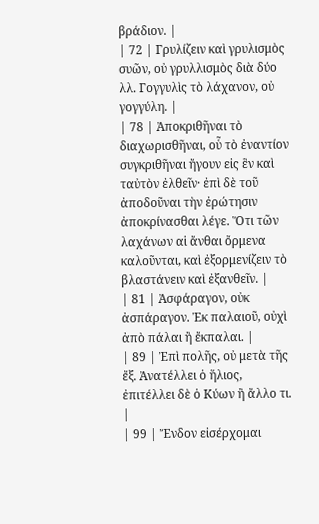βράδιον. |
| 72 | Γρυλίζειν καὶ γρυλισμὸς συῶν, οὐ γρυλλισμὸς διὰ δύο λλ. Γογγυλὶς τὸ λάχανον, οὐ γογγύλη. |
| 78 | Ἀποκριθῆναι τὸ διαχωρισθῆναι, οὗ τὸ ἐναντίον συγκριθῆναι ἤγουν εἰς ἓν καὶ ταὐτὸν ἐλθεῖν· ἐπὶ δὲ τοῦ ἀποδοῦναι τὴν ἐρώτησιν ἀποκρίνασθαι λέγε. Ὅτι τῶν λαχάνων αἱ ἄνθαι ὄρμενα καλοῦνται, καὶ ἐξορμενίζειν τὸ βλαστάνειν καὶ ἐξανθεῖν. |
| 81 | Ἀσφάραγον, οὐκ ἀσπάραγον. Ἐκ παλαιοῦ, οὐχὶ ἀπὸ πάλαι ἢ ἔκπαλαι. |
| 89 | Ἐπὶ πολῆς, οὐ μετὰ τῆς ἔξ. Ἀνατέλλει ὁ ἥλιος, ἐπιτέλλει δὲ ὁ Κύων ἢ ἄλλο τι. |
| 99 | Ἔνδον εἰσέρχομαι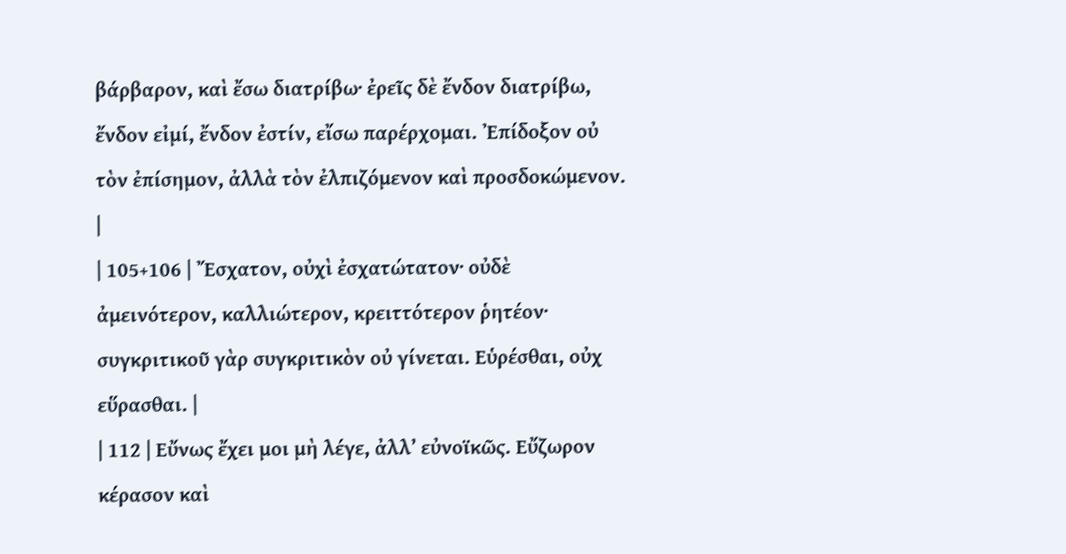βάρβαρον, καὶ ἔσω διατρίβω· ἐρεῖς δὲ ἔνδον διατρίβω, ἔνδον εἰμί, ἔνδον ἐστίν, εἴσω παρέρχομαι. Ἐπίδοξον οὐ τὸν ἐπίσημον, ἀλλὰ τὸν ἐλπιζόμενον καὶ προσδοκώμενον. |
| 105+106 | Ἔσχατον, οὐχὶ ἐσχατώτατον· οὐδὲ ἀμεινότερον, καλλιώτερον, κρειττότερον ῥητέον· συγκριτικοῦ γὰρ συγκριτικὸν οὐ γίνεται. Εὑρέσθαι, οὐχ εὕρασθαι. |
| 112 | Εὔνως ἔχει μοι μὴ λέγε, ἀλλ’ εὐνοϊκῶς. Εὔζωρον κέρασον καὶ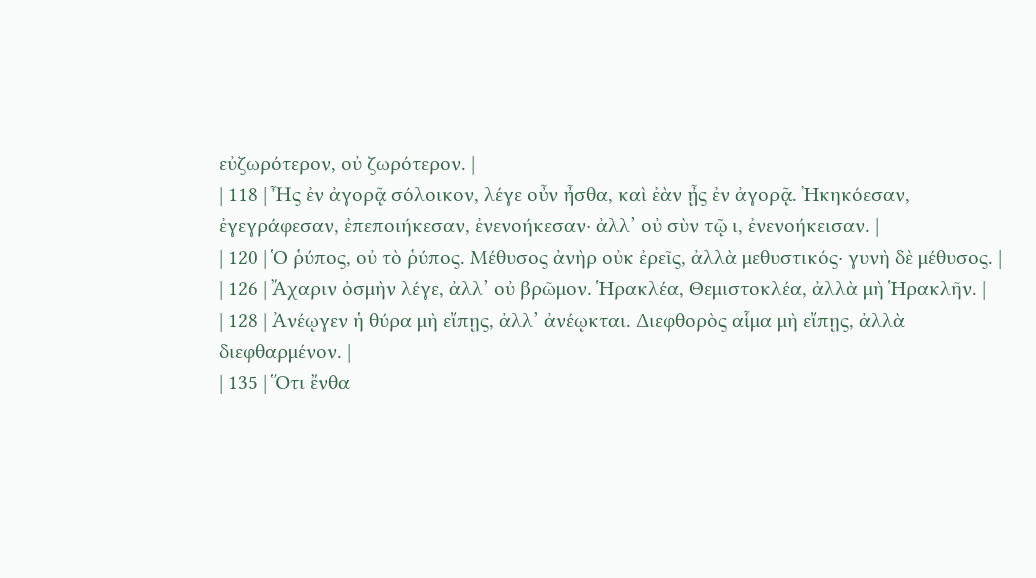εὐζωρότερον, οὐ ζωρότερον. |
| 118 | Ἦς ἐν ἀγορᾷ σόλοικον, λέγε οὖν ἦσθα, καὶ ἐὰν ᾖς ἐν ἀγορᾷ. Ἠκηκόεσαν, ἐγεγράφεσαν, ἐπεποιήκεσαν, ἐνενοήκεσαν· ἀλλ’ οὐ σὺν τῷ ι, ἐνενοήκεισαν. |
| 120 | Ὁ ῥύπος, οὐ τὸ ῥύπος. Μέθυσος ἀνὴρ οὐκ ἐρεῖς, ἀλλὰ μεθυστικός· γυνὴ δὲ μέθυσος. |
| 126 | Ἄχαριν ὀσμὴν λέγε, ἀλλ’ οὐ βρῶμον. Ἡρακλέα, Θεμιστοκλέα, ἀλλὰ μὴ Ἡρακλῆν. |
| 128 | Ἀνέῳγεν ἡ θύρα μὴ εἴπῃς, ἀλλ’ ἀνέῳκται. Διεφθορὸς αἷμα μὴ εἴπῃς, ἀλλὰ διεφθαρμένον. |
| 135 | Ὅτι ἔνθα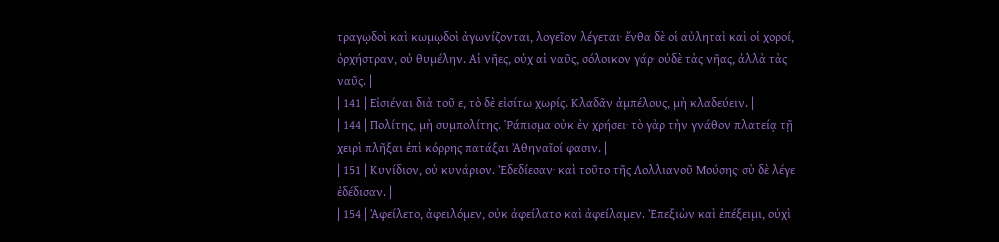τραγῳδοὶ καὶ κωμῳδοὶ ἀγωνίζονται, λογεῖον λέγεται· ἔνθα δὲ οἱ αὐληταὶ καὶ οἱ χοροί, ὀρχήστραν, οὐ θυμέλην. Αἱ νῆες, οὐχ αἱ ναῦς, σόλοικον γάρ· οὐδὲ τὰς νῆας, ἀλλὰ τὰς ναῦς. |
| 141 | Εἰσιέναι διὰ τοῦ ε, τὸ δὲ εἰσίτω χωρίς. Κλαδᾶν ἀμπέλους, μὴ κλαδεύειν. |
| 144 | Πολίτης, μὴ συμπολίτης. Ῥάπισμα οὐκ ἐν χρήσει· τὸ γὰρ τὴν γνάθον πλατείᾳ τῇ χειρὶ πλῆξαι ἐπὶ κόρρης πατάξαι Ἀθηναῖοί φασιν. |
| 151 | Κυνίδιον, οὐ κυνάριον. Ἐδεδίεσαν· καὶ τοῦτο τῆς Λολλιανοῦ Μούσης· σὺ δὲ λέγε ἐδέδισαν. |
| 154 | Ἀφείλετο, ἀφειλόμεν, οὐκ ἀφείλατο καὶ ἀφείλαμεν. Ἐπεξιὼν καὶ ἐπέξειμι, οὐχὶ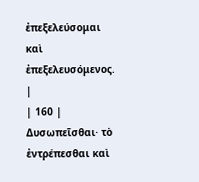ἐπεξελεύσομαι καὶ ἐπεξελευσόμενος. |
| 160 | Δυσωπεῖσθαι· τὸ ἐντρέπεσθαι καὶ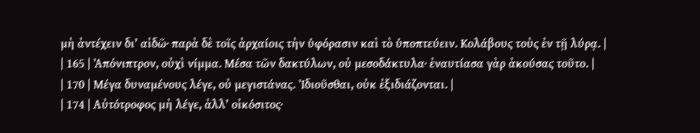μὴ ἀντέχειν δι’ αἰδῶ· παρὰ δὲ τοῖς ἀρχαίοις τὴν ὑφόρασιν καὶ τὸ ὑποπτεύειν. Κολάβους τοὺς ἐν τῇ λύρᾳ. |
| 165 | Ἀπόνιπτρον, οὐχὶ νίμμα. Μέσα τῶν δακτύλων, οὐ μεσοδάκτυλα· ἐναυτίασα γὰρ ἀκούσας τοῦτο. |
| 170 | Μέγα δυναμένους λέγε, οὐ μεγιστάνας. Ἰδιοῦσθαι, οὐκ ἐξιδιάζονται. |
| 174 | Αὐτότροφος μὴ λέγε, ἀλλ’ οἰκόσιτος·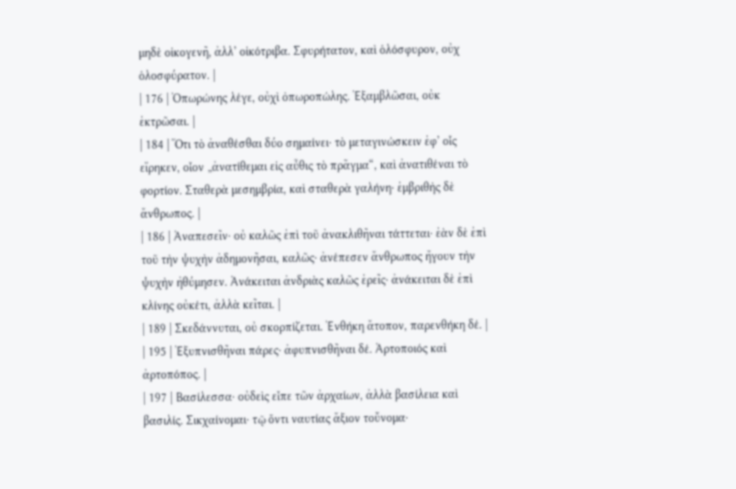μηδὲ οἰκογενῆ, ἀλλ’ οἰκότριβα. Σφυρήτατον, καὶ ὁλόσφυρον, οὐχ ὁλοσφύρατον. |
| 176 | Ὀπωρώνης λέγε, οὐχὶ ὀπωροπώλης. Ἐξαμβλῶσαι, οὐκ ἐκτρῶσαι. |
| 184 | Ὅτι τὸ ἀναθέσθαι δύο σημαίνει· τὸ μεταγινώσκειν ἐφ’ οἷς εἴρηκεν, οἷον „ἀνατίθεμαι εἰς αὖθις τὸ πρᾶγμα“, καὶ ἀνατιθέναι τὸ φορτίον. Σταθερὰ μεσημβρία, καὶ σταθερὰ γαλήνη· ἐμβριθὴς δὲ ἄνθρωπος. |
| 186 | Ἀναπεσεῖν· οὐ καλῶς ἐπὶ τοῦ ἀνακλιθῆναι τάττεται· ἐὰν δὲ ἐπὶ τοῦ τὴν ψυχὴν ἀδημονῆσαι, καλῶς· ἀνέπεσεν ἄνθρωπος ἤγουν τὴν ψυχὴν ἠθύμησεν. Ἀνάκειται ἀνδριὰς καλῶς ἐρεῖς· ἀνάκειται δὲ ἐπὶ κλίνης οὐκέτι, ἀλλὰ κεῖται. |
| 189 | Σκεδάννυται, οὐ σκορπίζεται. Ἐνθήκη ἄτοπον, παρενθήκη δέ. |
| 195 | Ἐξυπνισθῆναι πάρες· ἀφυπνισθῆναι δέ. Ἀρτοποιός καὶ ἀρτοπόπος. |
| 197 | Βασίλεσσα· οὐδεὶς εἶπε τῶν ἀρχαίων, ἀλλὰ βασίλεια καὶ βασιλίς. Σικχαίνομαι· τῷ ὄντι ναυτίας ἄξιον τοὔνομα·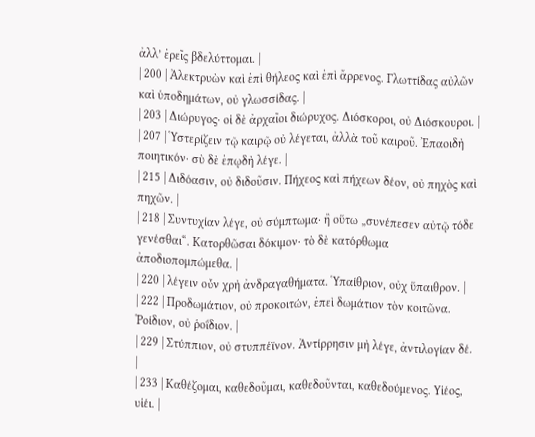ἀλλ’ ἐρεῖς βδελύττομαι. |
| 200 | Ἀλεκτρυὼν καὶ ἐπὶ θήλεος καὶ ἐπὶ ἄρρενος. Γλωττίδας αὐλῶν καὶ ὑποδημάτων, οὐ γλωσσίδας. |
| 203 | Διώρυγος· οἱ δὲ ἀρχαῖοι διώρυχος. Διόσκοροι, οὐ Διόσκουροι. |
| 207 | Ὑστερίζειν τῷ καιρῷ οὐ λέγεται, ἀλλὰ τοῦ καιροῦ. Ἐπαοιδὴ ποιητικόν· σὺ δὲ ἐπῳδὴ λέγε. |
| 215 | Διδόασιν, οὐ διδοῦσιν. Πήχεος καὶ πήχεων δέον, οὐ πηχὸς καὶ πηχῶν. |
| 218 | Συντυχίαν λέγε, οὐ σύμπτωμα· ἢ οὕτω „συνέπεσεν αὐτῷ τόδε γενέσθαι“. Κατορθῶσαι δόκιμον· τὸ δὲ κατόρθωμα ἀποδιοπομπώμεθα. |
| 220 | λέγειν οὖν χρὴ ἀνδραγαθήματα. Ὑπαίθριον, οὐχ ὕπαιθρον. |
| 222 | Προδωμάτιον, οὐ προκοιτών, ἐπεὶ δωμάτιον τὸν κοιτῶνα. Ῥοίδιον, οὐ ῥοΐδιον. |
| 229 | Στύππιον, οὐ στυππέϊνον. Ἀντίρρησιν μὴ λέγε, ἀντιλογίαν δέ. |
| 233 | Καθέζομαι, καθεδοῦμαι, καθεδοῦνται, καθεδούμενος. Υἱέος, υἱέι. |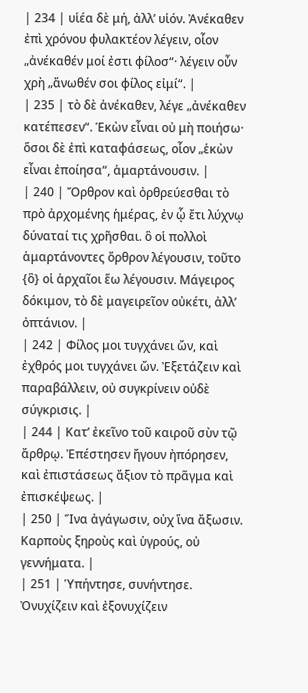| 234 | υἱέα δὲ μή, ἀλλ’ υἱόν. Ἀνέκαθεν ἐπὶ χρόνου φυλακτέον λέγειν, οἷον „ἀνέκαθέν μοί ἐστι φίλοσ“· λέγειν οὖν χρὴ „ἄνωθέν σοι φίλος εἰμί“. |
| 235 | τὸ δὲ ἀνέκαθεν, λέγε „ἀνέκαθεν κατέπεσεν“. Ἑκὼν εἶναι οὐ μὴ ποιήσω· ὅσοι δὲ ἐπὶ καταφάσεως, οἷον „ἑκὼν εἶναι ἐποίησα“, ἁμαρτάνουσιν. |
| 240 | Ὄρθρον καὶ ὀρθρεύεσθαι τὸ πρὸ ἀρχομένης ἡμέρας, ἐν ᾧ ἔτι λύχνῳ δύναταί τις χρῆσθαι. ὃ οἱ πολλοὶ ἁμαρτάνοντες ὄρθρον λέγουσιν, τοῦτο {ὃ} οἱ ἀρχαῖοι ἕω λέγουσιν. Μάγειρος δόκιμον, τὸ δὲ μαγειρεῖον οὐκέτι, ἀλλ’ ὀπτάνιον. |
| 242 | Φίλος μοι τυγχάνει ὤν, καὶ ἐχθρός μοι τυγχάνει ὤν. Ἐξετάζειν καὶ παραβάλλειν, οὐ συγκρίνειν οὐδὲ σύγκρισις. |
| 244 | Κατ’ ἐκεῖνο τοῦ καιροῦ σὺν τῷ ἄρθρῳ. Ἐπέστησεν ἤγουν ἠπόρησεν, καὶ ἐπιστάσεως ἄξιον τὸ πρᾶγμα καὶ ἐπισκέψεως. |
| 250 | Ἵνα ἀγάγωσιν, οὐχ ἵνα ἄξωσιν. Καρποὺς ξηροὺς καὶ ὑγρούς, οὐ γεννήματα. |
| 251 | Ὑπήντησε, συνήντησε. Ὀνυχίζειν καὶ ἐξονυχίζειν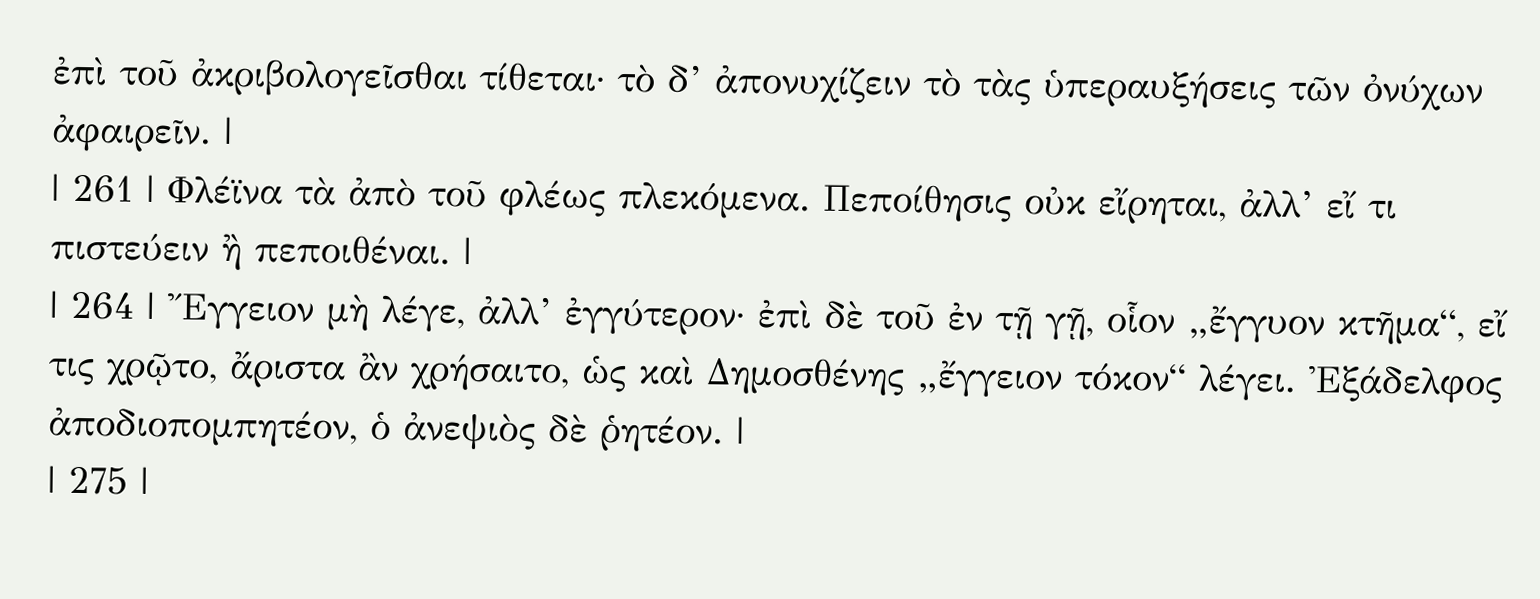ἐπὶ τοῦ ἀκριβολογεῖσθαι τίθεται· τὸ δ’ ἀπονυχίζειν τὸ τὰς ὑπεραυξήσεις τῶν ὀνύχων ἀφαιρεῖν. |
| 261 | Φλέϊνα τὰ ἀπὸ τοῦ φλέως πλεκόμενα. Πεποίθησις οὐκ εἴρηται, ἀλλ’ εἴ τι πιστεύειν ἢ πεποιθέναι. |
| 264 | Ἔγγειον μὴ λέγε, ἀλλ’ ἐγγύτερον· ἐπὶ δὲ τοῦ ἐν τῇ γῇ, οἷον „ἔγγυον κτῆμα“, εἴ τις χρῷτο, ἄριστα ἂν χρήσαιτο, ὡς καὶ Δημοσθένης „ἔγγειον τόκον“ λέγει. Ἐξάδελφος ἀποδιοπομπητέον, ὁ ἀνεψιὸς δὲ ῥητέον. |
| 275 |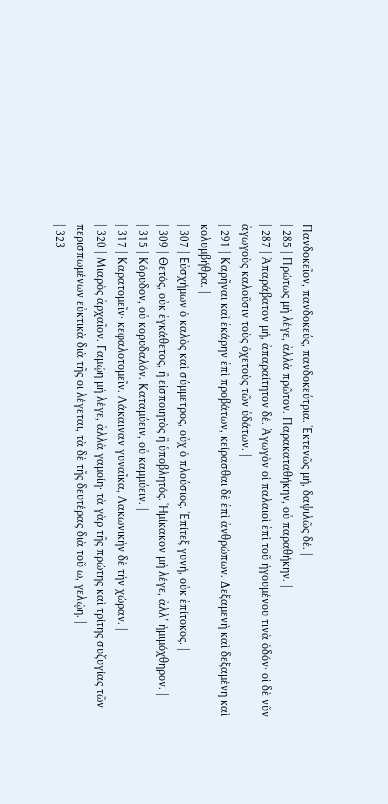Πανδοκεῖον, πανδοκεύς, πανδοκεύτρια. Ἐκτενῶς μή, δαψιλῶς δέ. |
| 285 | Πρώτως μὴ λέγε, ἀλλὰ πρῶτον. Παρακαταθήκην, οὐ παραθήκην. |
| 287 | Ἀπαράβατον μή, ἀπαραίτητον δέ. Ἀγωγὸν οἱ παλαιοὶ ἐπὶ τοῦ ἡγουμένου τινὰ ὁδόν· οἱ δὲ νῦν ἀγωγοὺς καλοῦσιν τοὺς ὀχετοὺς τῶν ὑδάτων. |
| 291 | Καρῆναι καὶ ἐκάρην ἐπὶ προβάτων, κείρασθαι δὲ ἐπὶ ἀνθρώπων. Δεξαμενὴ καὶ δεξαμένη καὶ κολυμβήθρα. |
| 307 | Εὐσχήμων ὁ καλὸς καὶ σύμμετρος, οὐχ ὁ πλούσιος. Ἐπίτεξ γυνή, οὐκ ἐπίτοκος. |
| 309 | Θετός, οὐκ ἐγκάθετος, ἢ εἰσποιητὸς ἢ ὑποβλητός. Ἡμίκακον μὴ λέγε, ἀλλ’ ἡμιμόχθηρον. |
| 315 | Κόρυδον, οὐ κορυδαλόν. Καταμύειν, οὐ καμμύειν. |
| 317 | Καρατομεῖν· κεφαλοτομεῖν. Λάκαιναν γυναῖκα, Λακωνικὴν δὲ τὴν χώραν. |
| 320 | Μιαρὸς ἀρχαῖον. Γαμῴη μὴ λέγε, ἀλλὰ γαμοίη· τὰ γὰρ τῆς πρώτης καὶ τρίτης συζυγίας τῶν περισπωμένων εὐκτικὰ διὰ τῆς οι λέγεται, τὰ δὲ τῆς δευτέρας διὰ τοῦ ω, γελῴη. |
| 323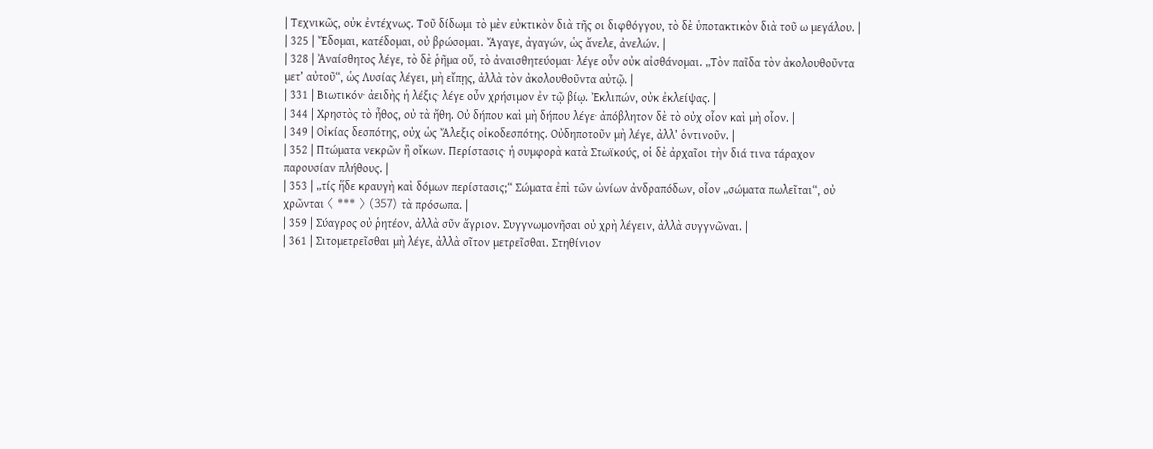| Τεχνικῶς, οὐκ ἐντέχνως. Τοῦ δίδωμι τὸ μὲν εὐκτικὸν διὰ τῆς οι διφθόγγου, τὸ δὲ ὑποτακτικὸν διὰ τοῦ ω μεγάλου. |
| 325 | Ἔδομαι, κατέδομαι, οὐ βρώσομαι. Ἄγαγε, ἀγαγών, ὡς ἄνελε, ἀνελών. |
| 328 | Ἀναίσθητος λέγε, τὸ δὲ ῥῆμα οὔ, τὸ ἀναισθητεύομαι· λέγε οὖν οὐκ αἰσθάνομαι. „Τὸν παῖδα τὸν ἀκολουθοῦντα μετ’ αὐτοῦ“, ὡς Λυσίας λέγει, μὴ εἴπῃς, ἀλλὰ τὸν ἀκολουθοῦντα αὐτῷ. |
| 331 | Βιωτικόν· ἀειδὴς ἡ λέξις· λέγε οὖν χρήσιμον ἐν τῷ βίῳ. Ἐκλιπών, οὐκ ἐκλείψας. |
| 344 | Χρηστὸς τὸ ἦθος, οὐ τὰ ἤθη. Οὐ δήπου καὶ μὴ δήπου λέγε· ἀπόβλητον δὲ τὸ οὐχ οἷον καὶ μὴ οἷον. |
| 349 | Οἰκίας δεσπότης, οὐχ ὡς Ἄλεξις οἰκοδεσπότης. Οὐδηποτοῦν μὴ λέγε, ἀλλ’ ὁντινοῦν. |
| 352 | Πτώματα νεκρῶν ἢ οἴκων. Περίστασις· ἡ συμφορὰ κατὰ Στωϊκούς, οἱ δὲ ἀρχαῖοι τὴν διά τινα τάραχον παρουσίαν πλήθους. |
| 353 | „τίς ἥδε κραυγὴ καὶ δόμων περίστασις;“ Σώματα ἐπὶ τῶν ὠνίων ἀνδραπόδων, οἷον „σώματα πωλεῖται“, οὐ χρῶνται 〈 *** 〉 (357) τὰ πρόσωπα. |
| 359 | Σύαγρος οὐ ῥητέον, ἀλλὰ σῦν ἄγριον. Συγγνωμονῆσαι οὐ χρὴ λέγειν, ἀλλὰ συγγνῶναι. |
| 361 | Σιτομετρεῖσθαι μὴ λέγε, ἀλλὰ σῖτον μετρεῖσθαι. Στηθίνιον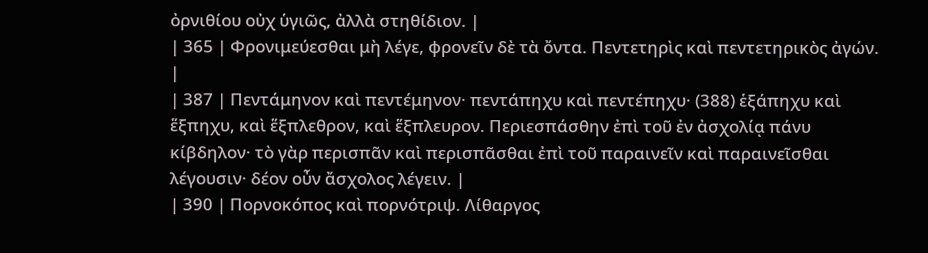ὀρνιθίου οὐχ ὑγιῶς, ἀλλὰ στηθίδιον. |
| 365 | Φρονιμεύεσθαι μὴ λέγε, φρονεῖν δὲ τὰ ὄντα. Πεντετηρὶς καὶ πεντετηρικὸς ἀγών. |
| 387 | Πεντάμηνον καὶ πεντέμηνον· πεντάπηχυ καὶ πεντέπηχυ· (388) ἑξάπηχυ καὶ ἕξπηχυ, καὶ ἕξπλεθρον, καὶ ἕξπλευρον. Περιεσπάσθην ἐπὶ τοῦ ἐν ἀσχολίᾳ πάνυ κίβδηλον· τὸ γὰρ περισπᾶν καὶ περισπᾶσθαι ἐπὶ τοῦ παραινεῖν καὶ παραινεῖσθαι λέγουσιν· δέον οὖν ἄσχολος λέγειν. |
| 390 | Πορνοκόπος καὶ πορνότριψ. Λίθαργος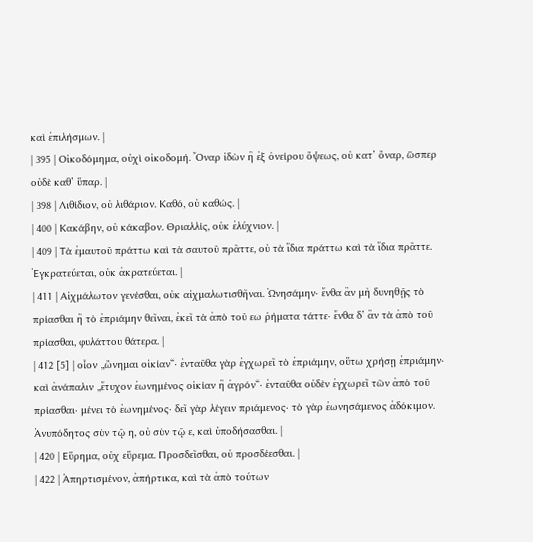καὶ ἐπιλήσμων. |
| 395 | Οἰκοδόμημα, οὐχὶ οἰκοδομή. Ὄναρ ἰδὼν ἢ ἐξ ὀνείρου ὄψεως, οὐ κατ’ ὄναρ, ὥσπερ οὐδὲ καθ’ ὕπαρ. |
| 398 | Λιθίδιον, οὐ λιθάριον. Καθό, οὐ καθώς. |
| 400 | Κακάβην, οὐ κάκαβον. Θριαλλίς, οὐκ ἐλύχνιον. |
| 409 | Τὰ ἐμαυτοῦ πράττω καὶ τὰ σαυτοῦ πρᾶττε, οὐ τὰ ἴδια πράττω καὶ τὰ ἴδια πρᾶττε. Ἐγκρατεύεται, οὐκ ἀκρατεύεται. |
| 411 | Αἰχμάλωτον γενέσθαι, οὐκ αἰχμαλωτισθῆναι. Ὠνησάμην· ἔνθα ἂν μὴ δυνηθῇς τὸ πρίασθαι ἢ τὸ ἐπριάμην θεῖναι, ἐκεῖ τὰ ἀπὸ τοῦ εω ῥήματα τάττε· ἔνθα δ’ ἂν τὰ ἀπὸ τοῦ πρίασθαι, φυλάττου θάτερα. |
| 412 [5] | οἷον „ὤνημαι οἰκίαν“· ἐνταῦθα γὰρ ἐγχωρεῖ τὸ ἐπριάμην, οὕτω χρήσῃ ἐπριάμην· καὶ ἀνάπαλιν „ἔτυχον ἐωνημένος οἰκίαν ἢ ἀγρόν“· ἐνταῦθα οὐδὲν ἐγχωρεῖ τῶν ἀπὸ τοῦ πρίασθαι· μένει τὸ ἐωνημένος· δεῖ γὰρ λέγειν πριάμενος· τὸ γὰρ ἐωνησάμενος ἀδόκιμον. Ἀνυπόδητος σὺν τῷ η, οὐ σὺν τῷ ε, καὶ ὑποδήσασθαι. |
| 420 | Εὕρημα, οὐχ εὕρεμα. Προσδεῖσθαι, οὐ προσδέεσθαι. |
| 422 | Ἀπηρτισμένον, ἀπήρτικα, καὶ τὰ ἀπὸ τούτων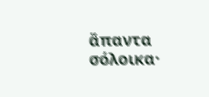ἅπαντα σόλοικα·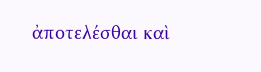ἀποτελέσθαι καὶ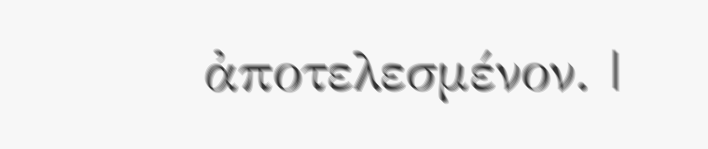ἀποτελεσμένον. |